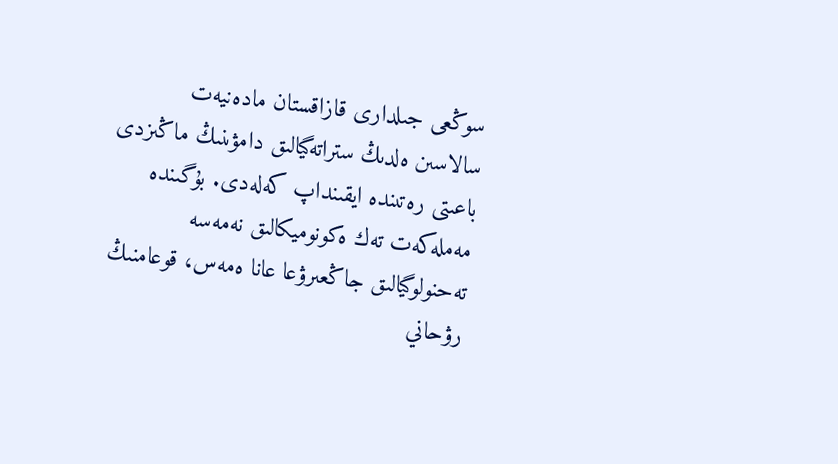سوڭعى جىلدارى قازاقستان مادەنيەت سالاسىن ەلدىڭ ستراتەگيالىق دامۋىنىڭ ماڭىزدى باعىتى رەتىندە ايقىنداپ كەلەدى. بۇگىندە مەملەكەت تەك ەكونوميكالىق نەمەسە تەحنولوگيالىق جاڭعىرۋعا عانا ەمەس، قوعامنىڭ رۋحاني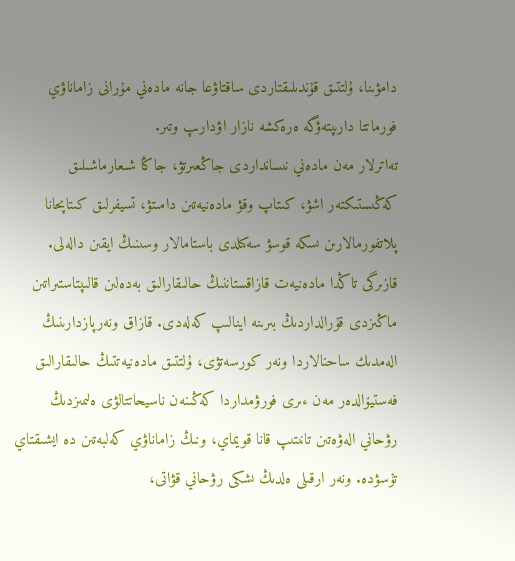دامۋىنا، ۇلتتىق قۇندىلىقتاردى ساقتاۋعا جانە مادەني مۇرانى زاماناۋي فورماتتا دارىپتەۋگە ەرەكشە نازار اۋدارىپ وتىر.
تەاترلار مەن مادەني نىسانداردى جاڭعىرتۋ، جاڭا شىعارماشىلىق كەڭىستىكتەر اشۋ، كىتاپ وقۋ مادەنيەتىن دامىتۋ، تسيفرلىق كىتاپحانا پلاتفورمالارىن ىسكە قوسۋ سەكىلدى باستامالار وسىنىڭ ايقىن دالەلى.
قازىرگى تاڭدا مادەنيەت قازاقستاننىڭ حالىقارالىق بەدەلىن قالىپتاستىراتىن ماڭىزدى قۇرالداردىڭ بىرىنە اينالىپ كەلەدى. قازاق ونەرپازدارىنىڭ الەمدىك ساحنالاردا ونەر كورسەتۋى، ۇلتتىق مادەنيەتتىڭ حالىقارالىق فەستيۆالدەر مەن ءىرى فورۋمداردا كەڭىنەن ناسيحاتتالۋى ەلىمىزدىڭ رۋحاني الەۋەتىن تانىتىپ قانا قويماي، ونىڭ زاماناۋي كەلبەتىن دە ايشىقتاي تۇسۋدە. ونەر ارقىلى ەلدىڭ ىشكى رۋحاني قۋاتى،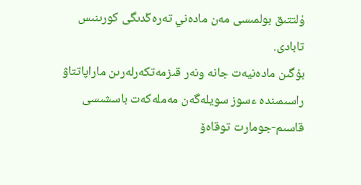ۇلتتىق بولمىسى مەن مادەني تەرەڭدىگى كورىنىس تابادى.
بۇگىن مادەنيەت جانە ونەر قىزمەتكەرلەرىن ماراپاتتاۋ راسىمىندە ءسوز سويلەگەن مەملەكەت باسشىسى قاسىم-جومارت توقاەۆ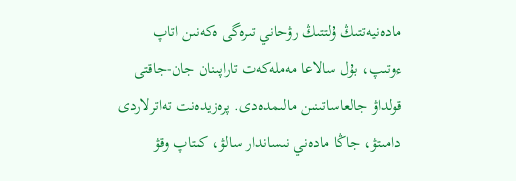مادەنيەتتىڭ ۇلتتىڭ رۋحاني تىرەگى ەكەنىن اتاپ ءوتىپ، بۇل سالاعا مەملەكەت تاراپىنان جان-جاقتى قولداۋ جالعاساتىنىن مالىمدەدى. پرەزيدەنت تەاترلاردى دامىتۋ، جاڭا مادەني نىساندار سالۋ، كىتاپ وقۋ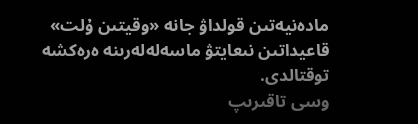مادەنيەتىن قولداۋ جانە «وقيتىن ۇلت» قاعيداتىن نىعايتۋ ماسەلەلەرىنە ەرەكشە توقتالدى.
وسى تاقىرىپ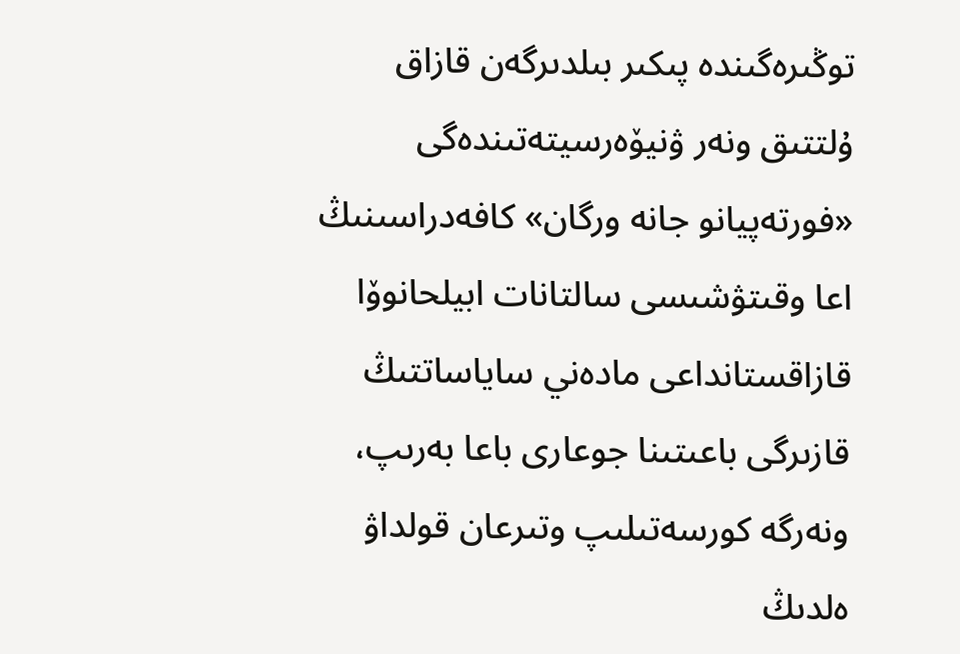توڭىرەگىندە پىكىر بىلدىرگەن قازاق ۇلتتىق ونەر ۋنيۆەرسيتەتىندەگى «فورتەپيانو جانە ورگان» كافەدراسىنىڭ اعا وقىتۋشىسى سالتانات ابيلحانوۆا قازاقستانداعى مادەني ساياساتتىڭ قازىرگى باعىتىنا جوعارى باعا بەرىپ، ونەرگە كورسەتىلىپ وتىرعان قولداۋ ەلدىڭ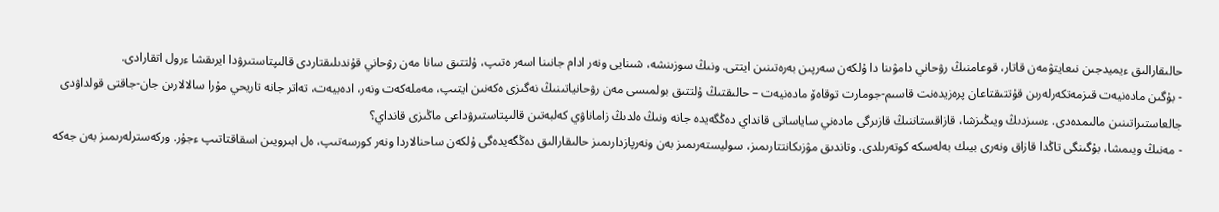حالىقارالىق ءيميدجىن نىعايتۋمەن قاتار، قوعامنىڭ رۋحاني دامۋىنا دا ۇلكەن سەرپىن بەرەتىنىن ايتتى. ونىڭ سوزىنشە، شىنايى ونەر ادام جانىنا اسەر ەتىپ، ۇلتتىق سانا مەن رۋحاني قۇندىلىقتاردى قالىپتاستىرۋدا ايرىقشا ءرول اتقارادى.
- بۇگىن مادەنيەت قىزمەتكەرلەرىن قۇتتىقتاعان پرەزيدەنت قاسىم-جومارت توقاەۆ مادەنيەت – حالىقتىڭ ۇلتتىق بولمىسى مەن رۋحانياتىنىڭ نەگىزى ەكەنىن ايتىپ، مەملەكەت ونەر، ادەبيەت، تەاتر جانە تاريحي مۇرا سالالارىن جان-جاقتى قولداۋدى جالعاستىراتىنىن مالىمدەدى. ءسىزدىڭ ويىڭىزشا، قازاقستاننىڭ قازىرگى مادەني ساياساتى قانداي دەڭگەيدە جانە ونىڭ ەلدىڭ زاماناۋي كەلبەتىن قالىپتاستىرۋداعى ماڭىزى قانداي؟
- مەنىڭ ويىمشا، بۇگىنگى تاڭدا قازاق ونەرى بيىك بەلەسكە كوتەرىلدى. وتاندىق مۋزىكانتتارىمىز، سوليستەرىمىز بەن ونەرپازدارىمىز حالىقارالىق دەڭگەيدەگى ۇلكەن ساحنالاردا ونەر كورسەتىپ، ەل ابىرويىن اسقاقتاتىپ ءجۇر. وركەسترلەرىمىز بەن جەكە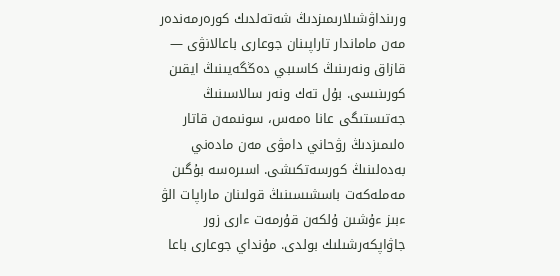ورىنداۋشىلارىمىزدىڭ شەتەلدىك كورەرمەندەر مەن ماماندار تاراپىنان جوعارى باعالانۋى — قازاق ونەرىنىڭ كاسىبي دەڭگەيىنىڭ ايقىن كورىنىسى. بۇل تەك ونەر سالاسىنىڭ جەتىستىگى عانا ەمەس، سونىمەن قاتار ەلىمىزدىڭ رۋحاني دامۋى مەن مادەني بەدەلىنىڭ كورسەتكىشى. اسىرەسە بۇگىن مەملەكەت باسشىسىنىڭ قولىنان ماراپات الۋ ءبىز ءۇشىن ۇلكەن قۇرمەت ءارى زور جاۋاپكەرشىلىك بولدى. مۇنداي جوعارى باعا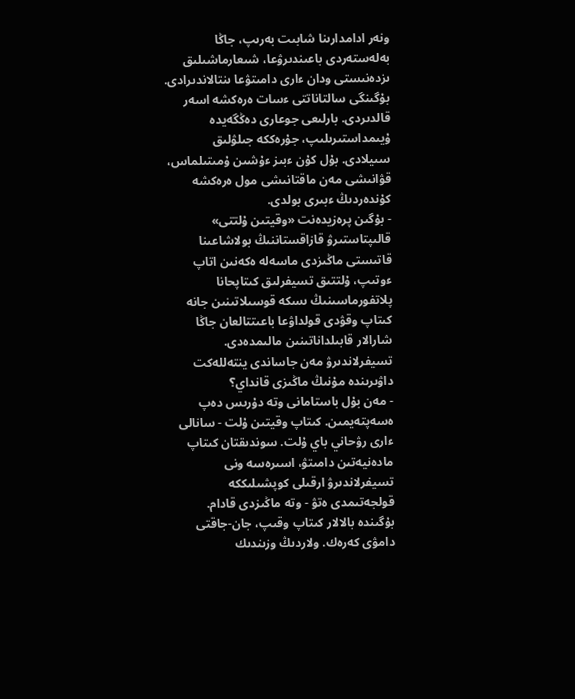ونەر ادامدارىنا شابىت بەرىپ، جاڭا بەلەستەردى باعىندىرۋعا، شىعارماشىلىق ىزدەنىستى ودان ءارى دامىتۋعا ىنتالاندىرادى.
بۇگىنگى سالتاناتتى ءسات ەرەكشە اسەر قالدىردى. بارلىعى جوعارى دەڭگەيدە ۇيىمداستىرىلىپ، جۇرەككە جىلۋلىق سىيلادى. بۇل كۇن ءبىز ءۇشىن ۇمىتىلماس، قۋانىشى مەن ماقتانىشى مول ەرەكشە كۇندەردىڭ ءبىرى بولدى.
- بۇگىن پرەزيدەنت «وقيتىن ۇلتتى» قالىپتاستىرۋ قازاقستاننىڭ بولاشاعىنا قاتىستى ماڭىزدى ماسەلە ەكەنىن اتاپ ءوتىپ، ۇلتتىق تسيفرلىق كىتاپحانا پلاتفورماسىنىڭ ىسكە قوسىلاتىنىن جانە كىتاپ وقۋدى قولداۋعا باعىتتالعان جاڭا شارالار قابىلداناتىنىن مالىمدەدى. تسيفرلاندىرۋ مەن جاساندى ينتەللەكت داۋىرىندە مۇنىڭ ماڭىزى قانداي؟
- مەن بۇل باستامانى وتە دۇرىس دەپ ەسەپتەيمىن. كىتاپ وقيتىن ۇلت - سانالى ءارى رۋحاني باي ۇلت. سوندىقتان كىتاپ مادەنيەتىن دامىتۋ، اسىرەسە ونى تسيفرلاندىرۋ ارقىلى كوپشىلىككە قولجەتىمدى ەتۋ - وتە ماڭىزدى قادام.
بۇگىندە بالالار كىتاپ وقىپ، جان-جاقتى دامۋى كەرەك. ولاردىڭ وزىندىك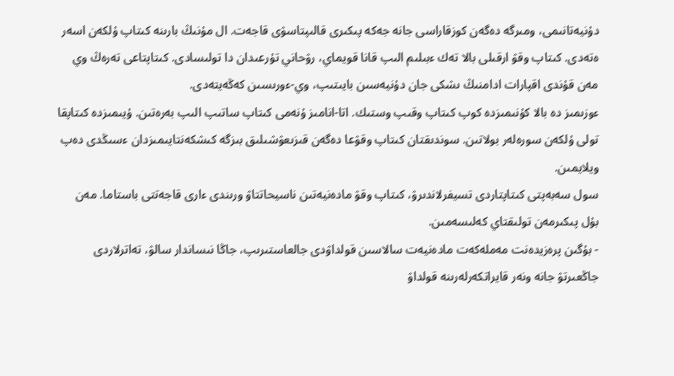دۇنيەتانىمى، ومىرگە دەگەن كوزقاراسى جانە جەكە پىكىرى قالىپتاسۋى قاجەت. ال مۇنىڭ بارىنە كىتاپ ۇلكەن اسەر ەتەدى. كىتاپ وقۋ ارقىلى بالا تەك ءبىلىم الىپ قانا قويماي، رۋحاني تۇرعىدان دا تولىسادى. كىتاپتاعى تەرەڭ وي مەن قۇندى اقپارات ادامنىڭ ىشكى جان دۇنيەسىن بايىتىپ، وي-ءورىسىن كەڭەيتەدى.
ءوزىمىز دە بالا كۇنىمىزدە كوپ كىتاپ وقىپ وستىك. اتا-انامىز ۇنەمى كىتاپ ساتىپ الىپ بەرەتىن. ۇيىمىزدە كىتاپقا تولى ۇلكەن سورەلەر بولاتىن. سوندىقتان كىتاپ وقۋعا دەگەن قىزىعۋشىلىق بىزگە كىشكەنتايىمىزدان ءسىڭدى دەپ ويلايمىن.
سول سەبەپتى كىتاپتاردى تسيفرلاندىرۋ، كىتاپ وقۋ مادەنيەتىن ناسيحاتتاۋ ورىندى ءارى قاجەتتى باستاما. مەن بۇل پىكىرمەن تولىقتاي كەلىسەمىن.
- بۇگىن پرەزيدەنت مەملەكەت مادەنيەت سالاسىن قولداۋدى جالعاستىرىپ، جاڭا نىساندار سالۋ، تەاترلاردى جاڭعىرتۋ جانە ونەر قايراتكەرلەرىنە قولداۋ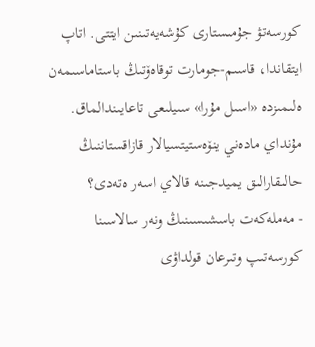كورسەتۋ جۇمىستارى كۇشەيەتىنىن ايتتى. اتاپ ايتقاندا، قاسىم-جومارت توقاەۆتىڭ باستاماسىمەن ەلىمىزدە «اسىل مۇرا» سىيلىعى تاعايىندالماق. مۇنداي مادەني ينۆەستيتسيالار قازاقستاننىڭ حالىقارالىق يميدجىنە قالاي اسەر ەتەدى؟
- مەملەكەت باسشىسىنىڭ ونەر سالاسىنا كورسەتىپ وتىرعان قولداۋى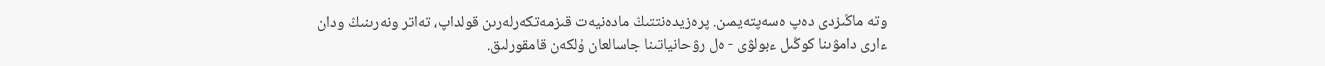وتە ماڭىزدى دەپ ەسەپتەيمىن. پرەزيدەنتتىڭ مادەنيەت قىزمەتكەرلەرىن قولداپ، تەاتر ونەرىنىڭ ودان ءارى دامۋىنا كوڭىل ءبولۋى - ەل رۋحانياتىنا جاسالعان ۇلكەن قامقورلىق.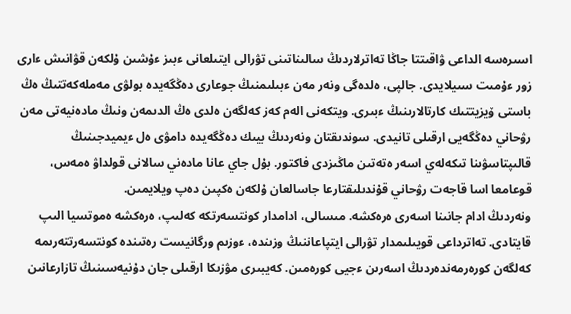اسىرەسە الداعى ۋاقىتتا جاڭا تەاترلاردىڭ سالىناتىنى تۋرالى ايتىلعانى ءبىز ءۇشىن ۇلكەن قۋانىش ءارى زور ءۇمىت سىيلايدى. جالپى، ەلدەگى ونەر مەن ءبىلىمنىڭ جوعارى دەڭگەيدە بولۋى مەملەكەتتىڭ ەڭ باستى ۆيزيتتىك كارتالارىنىڭ ءبىرى. ويتكەنى الەم كەز كەلگەن ەلدى ەڭ الدىمەن ونىڭ مادەنيەتى مەن رۋحاني دەڭگەيى ارقىلى تانيدى. سوندىقتان ونەردىڭ بيىك دەڭگەيدە دامۋى ەل ءيميدجىنىڭ قالىپتاسۋىنا تىكەلەي اسەر ەتەتىن ماڭىزدى فاكتور. بۇل جاي عانا مادەني سالانى قولداۋ ەمەس، قوعامعا اسا قاجەت رۋحاني قۇندىلىقتارعا جاسالعان ۇلكەن ەكپىن دەپ ويلايمىن.
ونەردىڭ ادام جانىنا اسەرى ەرەكشە. مىسالى، ادامدار كونتسەرتكە كەلىپ، ەرەكشە ەموتسيا الىپ قايتادى. تەاترداعى قويىلىمدار تۋرالى ايتپاعاننىڭ وزىندە، ءوزىم ورگانيست رەتىندە كونتسەرتتەرىمە كەلگەن كورەرمەندەردىڭ اسەرىن ءجيى كورەمىن. كەيبىرى مۋزىكا ارقىلى جان دۇنيەسىنىڭ تازارعانىن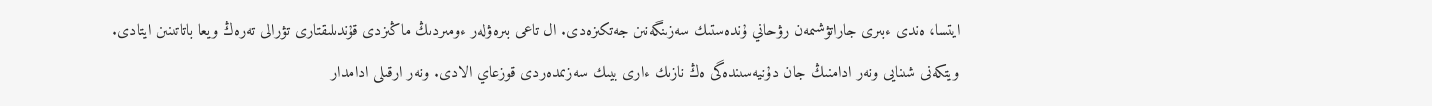ايتسا، ەندى ءبىرى جاراتۋشىمەن رۋحاني ۇندەستىك سەزىنگەنىن جەتكىزەدى. ال تاعى بىرەۋلەر ءومىردىڭ ماڭىزدى قۇندىلىقتارى تۋرالى تەرەڭ ويعا باتاتىنىن ايتادى.
ويتكەنى شىنايى ونەر ادامنىڭ جان دۇنيەسىندەگى ەڭ نازىك ءارى بيىك سەزىمدەردى قوزعاي الادى. ونەر ارقىلى ادامدار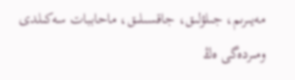مەيىرىم، جىلۋلىق، جاقسىلىق، ماحاببات سەكىلدى ومىردەگى ەڭ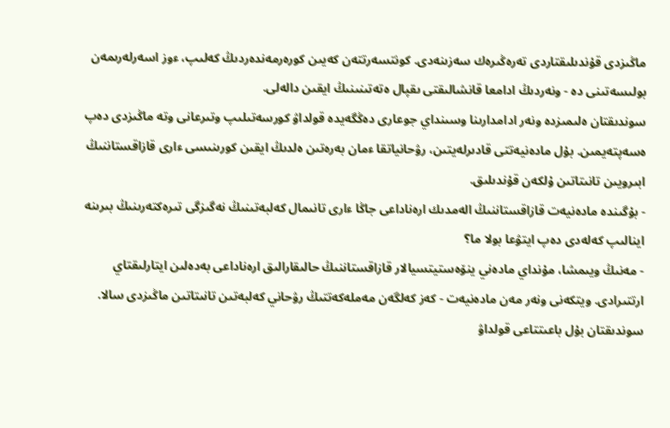ماڭىزدى قۇندىلىقتاردى تەرەڭىرەك سەزىنەدى. كونتسەرتتەن كەيىن كورەرمەندەردىڭ كەلىپ، ءوز اسەرلەرىمەن بولىسەتىنى دە - ونەردىڭ ادامعا قانشالىقتى ىقپال ەتەتىنىنىڭ ايقىن دالەلى.
سوندىقتان ەلىمىزدە ونەر ادامدارىنا وسىنداي جوعارى دەڭگەيدە قولداۋ كورسەتىلىپ وتىرعانى وتە ماڭىزدى دەپ ەسەپتەيمىن. بۇل مادەنيەتتى قادىرلەيتىن، رۋحانياتقا ءمان بەرەتىن ەلدىڭ ايقىن كورىنىسى ءارى قازاقستاننىڭ ابىرويىن تانىتاتىن ۇلكەن قۇندىلىق.
- بۇگىندە مادەنيەت قازاقستاننىڭ الەمدىك ارەناداعى جاڭا ءارى تانىمال كەلبەتىنىڭ نەگىزگى تىرەكتەرىنىڭ بىرىنە اينالىپ كەلەدى دەپ ايتۋعا بولا ما؟
- مەنىڭ ويىمشا، مۇنداي مادەني ينۆەستيتسيالار قازاقستاننىڭ حالىقارالىق ارەناداعى بەدەلىن ايتارلىقتاي ارتتىرادى. ويتكەنى ونەر مەن مادەنيەت - كەز كەلگەن مەملەكەتتىڭ رۋحاني كەلبەتىن تانىتاتىن ماڭىزدى سالا. سوندىقتان بۇل باعىتتاعى قولداۋ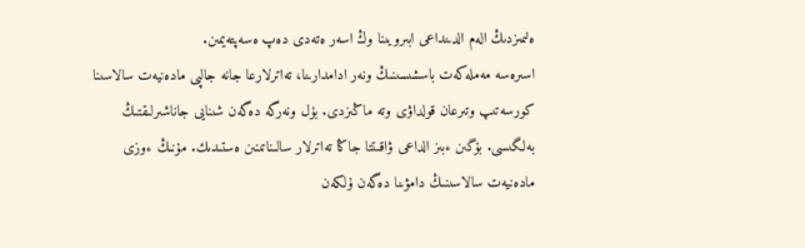ەلىمىزدىڭ الەم الدىنداعى ابىرويىنا وڭ اسەر ەتەدى دەپ ەسەپتەيمىن.
اسىرەسە مەملەكەت باسشىسىنىڭ ونەر ادامدارىنا، تەاترلارعا جانە جالپى مادەنيەت سالاسىنا كورسەتىپ وتىرعان قولداۋى وتە ماڭىزدى. بۇل ونەرگە دەگەن شىنايى جاناشىرلىقتىڭ بەلگىسى. بۇگىن ءبىز الداعى ۋاقىتتا جاڭا تەاترلار سالىناتىنىن ەستىدىك. مۇنىڭ ءوزى مادەنيەت سالاسىنىڭ دامۋىنا دەگەن ۇلكەن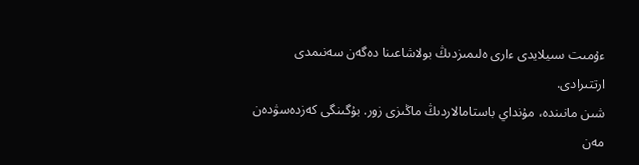ءۇمىت سىيلايدى ءارى ەلىمىزدىڭ بولاشاعىنا دەگەن سەنىمدى ارتتىرادى.
شىن مانىندە، مۇنداي باستامالاردىڭ ماڭىزى زور. بۇگىنگى كەزدەسۋدەن مەن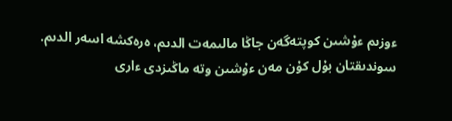ءوزىم ءۇشىن كوپتەگەن جاڭا مالىمەت الدىم، ەرەكشە اسەر الدىم. سوندىقتان بۇل كۇن مەن ءۇشىن وتە ماڭىزدى ءارى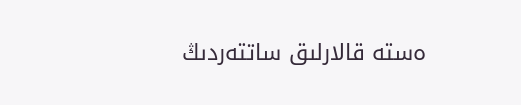ەستە قالارلىق ساتتەردىڭ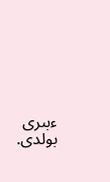ءبىرى بولدى.